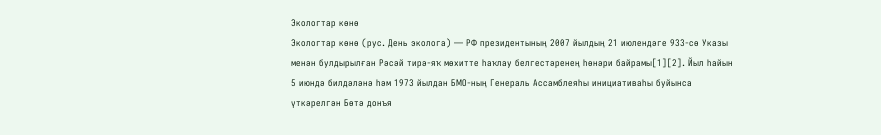Экологтар көнө
Экологтар көнө (рус. День эколога) — РФ президентының 2007 йылдың 21 июлендәге 933-сө Указы менән булдырылған Рәсәй тирә-яҡ мөхитте һаҡлау белгестәренең һөнәри байрамы[1][2]. Йыл һайын 5 июндә билдәләнә һәм 1973 йылдан БМО-ның Генераль Ассамблеяһы инициативаһы буйынса үткәрелгән Бөтә донъя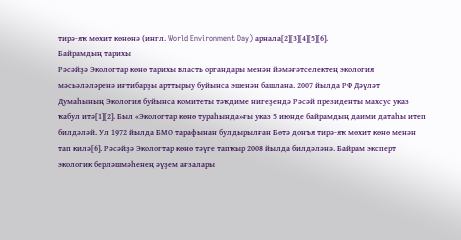тирә-яҡ мөхит көнөнә (ингл. World Environment Day) арнала[2][3][4][5][6].
Байрамдың тарихы
Рәсәйҙә Экологтар көнө тарихы власть органдары менән йәмәғәтселектең экология мәсьәләләренә иғтибарҙы арттырыу буйынса эшенән башлана. 2007 йылда РФ Дәүләт Думаһының Экология буйынса комитеты тәҡдиме нигеҙендә Рәсәй президенты махсус указ ҡабул итә[1][2]. Был «Экологтар көнө тураһында»ғы указ 5 июнде байрамдың даими датаһы итеп билдәләй. Ул 1972 йылда БМО тарафынан булдырылған Бөтә донъя тирә-яҡ мөхит көнө менән тап килә[6]. Рәсәйҙә Экологтар көнө тәүге тапҡыр 2008 йылда билдәләнә. Байрам эксперт экологик берләшмәһенең әүҙем ағзалары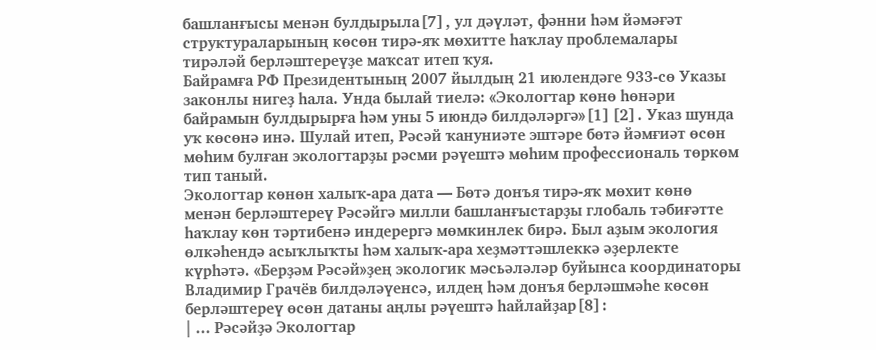башланғысы менән булдырыла[7], ул дәүләт, фәнни һәм йәмәғәт структураларының көсөн тирә-яҡ мөхитте һаҡлау проблемалары тирәләй берләштереүҙе маҡсат итеп ҡуя.
Байрамға РФ Президентының 2007 йылдың 21 июлендәге 933-сө Указы законлы нигеҙ һала. Унда былай тиелә: «Экологтар көнө һөнәри байрамын булдырырға һәм уны 5 июндә билдәләргә»[1][2]. Указ шунда уҡ көсөнә инә. Шулай итеп, Рәсәй ҡануниәте эштәре бөтә йәмғиәт өсөн мөһим булған экологтарҙы рәсми рәүештә мөһим профессиональ төркөм тип таный.
Экологтар көнөн халыҡ-ара дата — Бөтә донъя тирә-яҡ мөхит көнө менән берләштереү Рәсәйгә милли башланғыстарҙы глобаль тәбиғәтте һаҡлау көн тәртибенә индерергә мөмкинлек бирә. Был аҙым экология өлкәһендә асыҡлыҡты һәм халыҡ-ара хеҙмәттәшлеккә әҙерлекте күрһәтә. «Берҙәм Рәсәй»ҙең экологик мәсьәләләр буйынса координаторы Владимир Грачёв билдәләүенсә, илдең һәм донъя берләшмәһе көсөн берләштереү өсөн датаны аңлы рәүештә һайлайҙар[8]:
| … Рәсәйҙә Экологтар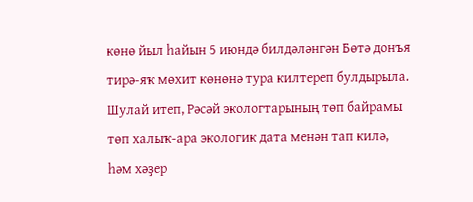көнө йыл һайын 5 июндә билдәләнгән Бөтә донъя тирә-яҡ мөхит көнөнә тура килтереп булдырыла. Шулай итеп, Рәсәй экологтарының төп байрамы төп халыҡ-ара экологик дата менән тап килә, һәм хәҙер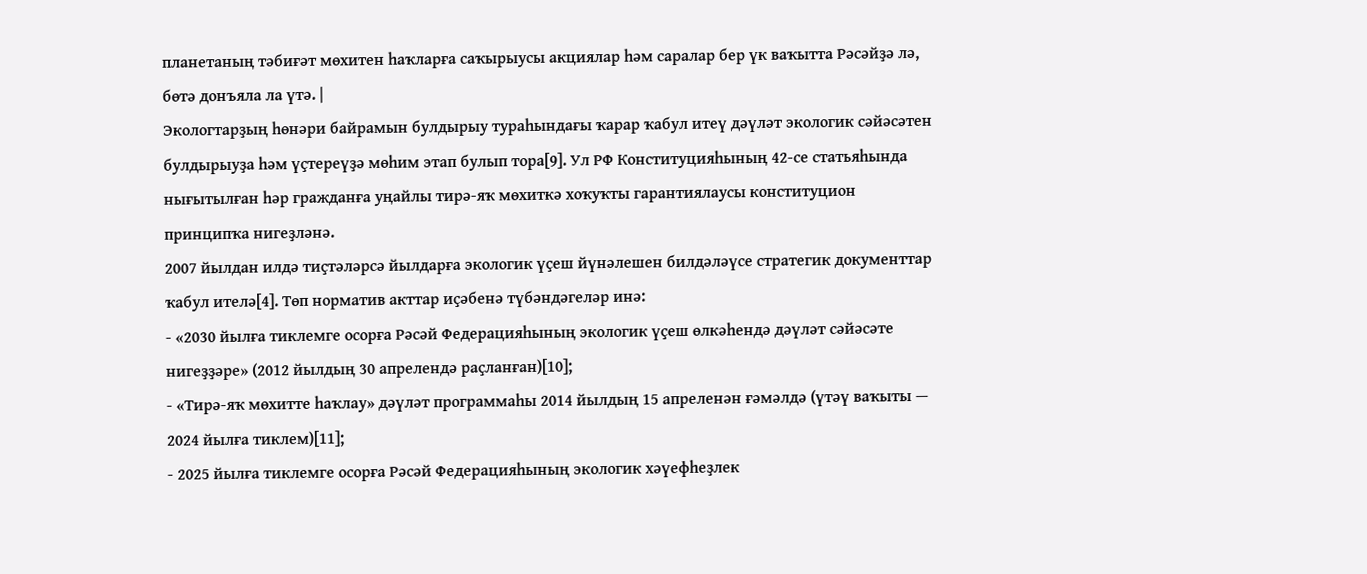планетаның тәбиғәт мөхитен һаҡларға саҡырыусы акциялар һәм саралар бер үк ваҡытта Рәсәйҙә лә, бөтә донъяла ла үтә. |
Экологтарҙың һөнәри байрамын булдырыу тураһындағы ҡарар ҡабул итеү дәүләт экологик сәйәсәтен булдырыуҙа һәм үҫтереүҙә мөһим этап булып тора[9]. Ул РФ Конституцияһының 42-се статьяһында нығытылған һәр гражданға уңайлы тирә-яҡ мөхиткә хоҡуҡты гарантиялаусы конституцион принципҡа нигеҙләнә.
2007 йылдан илдә тиҫтәләрсә йылдарға экологик үҫеш йүнәлешен билдәләүсе стратегик документтар ҡабул ителә[4]. Төп норматив акттар иҫәбенә түбәндәгеләр инә:
- «2030 йылға тиклемге осорға Рәсәй Федерацияһының экологик үҫеш өлкәһендә дәүләт сәйәсәте нигеҙҙәре» (2012 йылдың 30 апрелендә раҫланған)[10];
- «Тирә-яҡ мөхитте һаҡлау» дәүләт программаһы 2014 йылдың 15 апреленән ғәмәлдә (үтәү ваҡыты — 2024 йылға тиклем)[11];
- 2025 йылға тиклемге осорға Рәсәй Федерацияһының экологик хәүефһеҙлек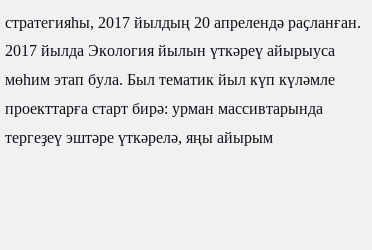стратегияһы, 2017 йылдың 20 апрелендә раҫланған.
2017 йылда Экология йылын үткәреү айырыуса мөһим этап була. Был тематик йыл күп күләмле проекттарға старт бирә: урман массивтарында тергеҙеү эштәре үткәрелә, яңы айырым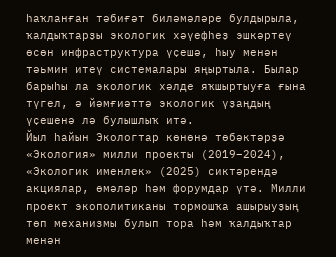һаҡланған тәбиғәт биләмәләре булдырыла, ҡалдыҡтарҙы экологик хәүефһеҙ эшкәртеү өсөн инфраструктура үҫешә, һыу менән тәьмин итеү системалары яңыртыла. Былар барыһы ла экологик хәлде яҡшыртыуға ғына түгел, ә йәмғиәттә экологик үҙаңдың үҫешенә лә булышлыҡ итә.
Йыл һайын Экологтар көнөнә төбәктәрҙә «Экология» милли проекты (2019–2024), «Экологик именлек» (2025) сиктәрендә акциялар, өмәләр һәм форумдар үтә. Милли проект экополитиканы тормошҡа ашырыуҙың төп механизмы булып тора һәм ҡалдыҡтар менән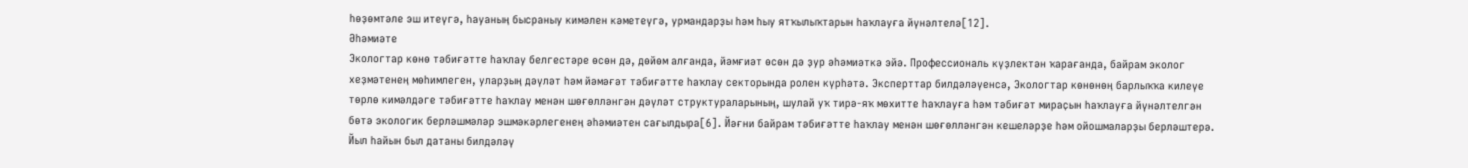һөҙөмтәле эш итеүгә, һауаның бысраныу кимәлен кәметеүгә, урмандарҙы һәм һыу ятҡылыҡтарын һаҡлауға йүнәлтелә[12].
Әһәмиәте
Экологтар көнө тәбиғәтте һаҡлау белгестәре өсөн дә, дөйөм алғанда, йәмғиәт өсөн дә ҙур әһәмиәткә эйә. Профессиональ күҙлектән ҡарағанда, байрам эколог хеҙмәтенең мөһимлеген, уларҙың дәүләт һәм йәмәғәт тәбиғәтте һаҡлау секторында ролен күрһәтә. Эксперттар билдәләүенсә, Экологтар көнөнөң барлыҡҡа килеүе төрлө кимәлдәге тәбиғәтте һаҡлау менән шөғөлләнгән дәүләт структураларының, шулай уҡ тирә-яҡ мөхитте һаҡлауға һәм тәбиғәт мираҫын һаҡлауға йүнәлтелгән бөтә экологик берләшмәләр эшмәкәрлегенең әһәмиәтен сағылдыра[6]. Йәғни байрам тәбиғәтте һаҡлау менән шөғөлләнгән кешеләрҙе һәм ойошмаларҙы берләштерә. Йыл һайын был датаны билдәләү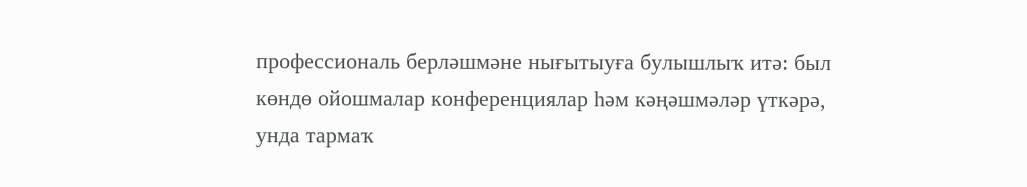профессиональ берләшмәне нығытыуға булышлыҡ итә: был көндө ойошмалар конференциялар һәм кәңәшмәләр үткәрә, унда тармаҡ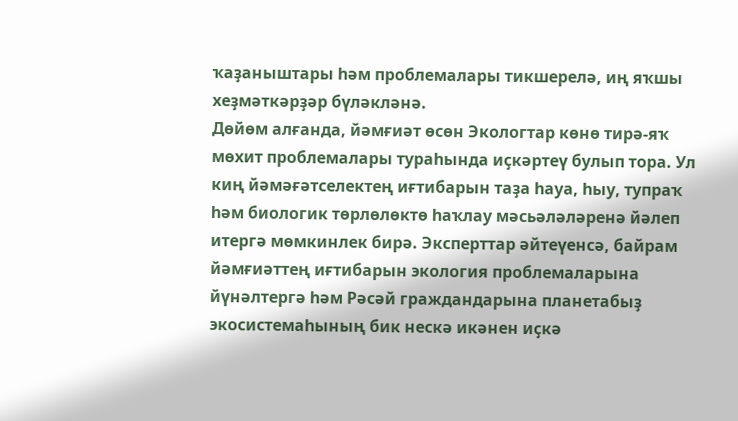ҡаҙаныштары һәм проблемалары тикшерелә, иң яҡшы хеҙмәткәрҙәр бүләкләнә.
Дөйөм алғанда, йәмғиәт өсөн Экологтар көнө тирә-яҡ мөхит проблемалары тураһында иҫкәртеү булып тора. Ул киң йәмәғәтселектең иғтибарын таҙа һауа, һыу, тупраҡ һәм биологик төрлөлөктө һаҡлау мәсьәләләренә йәлеп итергә мөмкинлек бирә. Эксперттар әйтеүенсә, байрам йәмғиәттең иғтибарын экология проблемаларына йүнәлтергә һәм Рәсәй граждандарына планетабыҙ экосистемаһының бик нескә икәнен иҫкә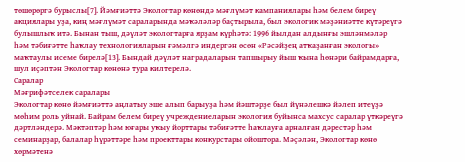төшөрөргә бурыслы[7]. Йәмғиәттә Экологтар көнөндә мәғлүмәт кампаниялары һәм белем биреү акциялары уҙа, киң мәғлүмәт сараларында мәҡәләләр баҫтырыла, был экологик мәҙәниәтте күтәреүгә булышлыҡ итә. Бынан тыш, дәүләт экологтарға ярҙам күрһәтә: 1996 йылдан алдынғы эшләнмәләр һәм тәбиғәтте һаҡлау технологияларын ғәмәлгә индергән өсөн «Рәсәйҙең атҡаҙанған экологы» маҡтаулы исеме бирелә[13]. Бындай дәүләт наградаларын тапшырыу йыш ҡына һөнәри байрамдарға, шул иҫәптән Экологтар көнөнә тура килтерелә.
Саралар
Мәғрифәтселек саралары
Экологтар көнө йәмғиәттә аңлатыу эше алып барыуҙа һәм йәштәрҙе был йүнәлешкә йәлеп итеүҙә мөһим роль уйнай. Байрам белем биреү учреждениеларын экология буйынса махсус саралар үткәреүгә дәртләндерә. Мәктәптәр һәм юғары уҡыу йорттары тәбиғәтте һаҡлауға арналған дәрестәр һәм семинарҙар, балалар һүрәттәре һәм проекттары конкурстары ойоштора. Мәҫәлән, Экологтар көнө хөрмәтенә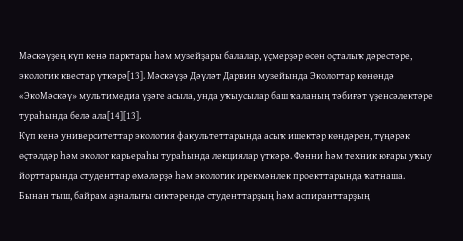Мәскәүҙең күп кенә парктары һәм музейҙары балалар, үҫмерҙәр өсөн оҫталыҡ дәрестәре, экологик квестар үткәрә[13]. Мәскәүҙә Дәүләт Дарвин музейында Экологтар көнөндә «ЭкоМәскәү» мультимедиа үҙәге асыла, унда уҡыусылар баш ҡаланың тәбиғәт үҙенсәлектәре тураһында белә ала[14][13].
Күп кенә университеттар экология факультеттарында асыҡ ишектәр көндәрен, түңәрәк өҫтәлдәр һәм эколог карьераһы тураһында лекциялар үткәрә. Фәнни һәм техник юғары уҡыу йорттарында студенттар өмәләрҙә һәм экологик ирекмәнлек проекттарында ҡатнаша. Бынан тыш, байрам аҙналығы сиктәрендә студенттарҙың һәм аспиранттарҙың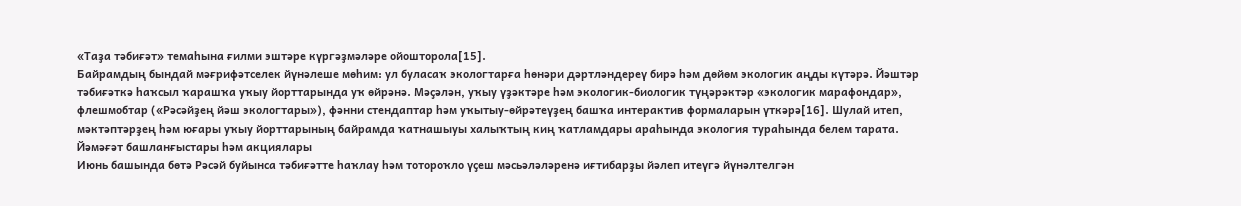«Таҙа тәбиғәт» темаһына ғилми эштәре күргәҙмәләре ойошторола[15].
Байрамдың бындай мәғрифәтселек йүнәлеше мөһим: ул буласаҡ экологтарға һөнәри дәртләндереү бирә һәм дөйөм экологик аңды күтәрә. Йәштәр тәбиғәткә һаҡсыл ҡарашҡа уҡыу йорттарында уҡ өйрәнә. Мәҫәлән, уҡыу үҙәктәре һәм экологик-биологик түңәрәктәр «экологик марафондар», флешмобтар («Рәсәйҙең йәш экологтары»), фәнни стендаптар һәм уҡытыу-өйрәтеүҙең башҡа интерактив формаларын үткәрә[16]. Шулай итеп, мәктәптәрҙең һәм юғары уҡыу йорттарының байрамда ҡатнашыуы халыҡтың киң ҡатламдары араһында экология тураһында белем тарата.
Йәмәғәт башланғыстары һәм акциялары
Июнь башында бөтә Рәсәй буйынса тәбиғәтте һаҡлау һәм тотороҡло үҫеш мәсьәләләренә иғтибарҙы йәлеп итеүгә йүнәлтелгән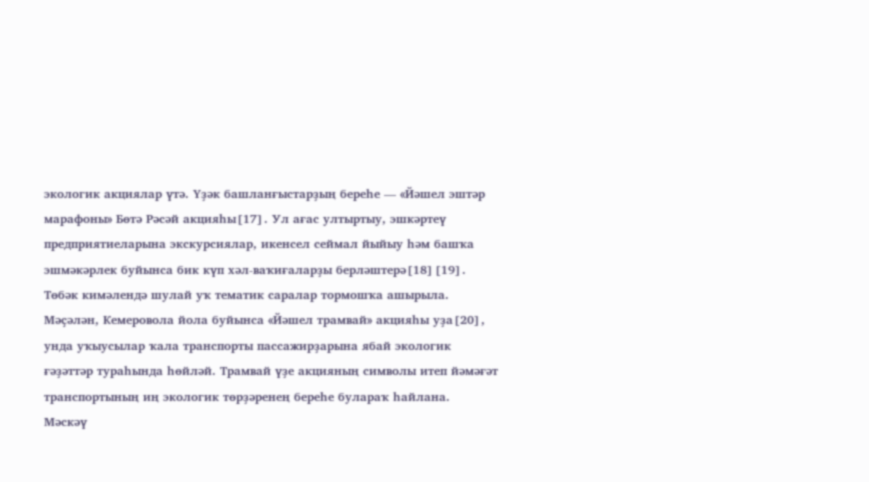экологик акциялар үтә. Үҙәк башланғыстарҙың береһе — «Йәшел эштәр марафоны» Бөтә Рәсәй акцияһы[17]. Ул ағас ултыртыу, эшкәртеү предприятиеларына экскурсиялар, икенсел сеймал йыйыу һәм башҡа эшмәкәрлек буйынса бик күп хәл-ваҡиғаларҙы берләштерә[18][19].
Төбәк кимәлендә шулай уҡ тематик саралар тормошҡа ашырыла. Мәҫәлән, Кемеровола йола буйынса «Йәшел трамвай» акцияһы уҙа[20], унда уҡыусылар ҡала транспорты пассажирҙарына ябай экологик ғәҙәттәр тураһында һөйләй. Трамвай үҙе акцияның символы итеп йәмәғәт транспортының иң экологик төрҙәренең береһе булараҡ һайлана.
Мәскәү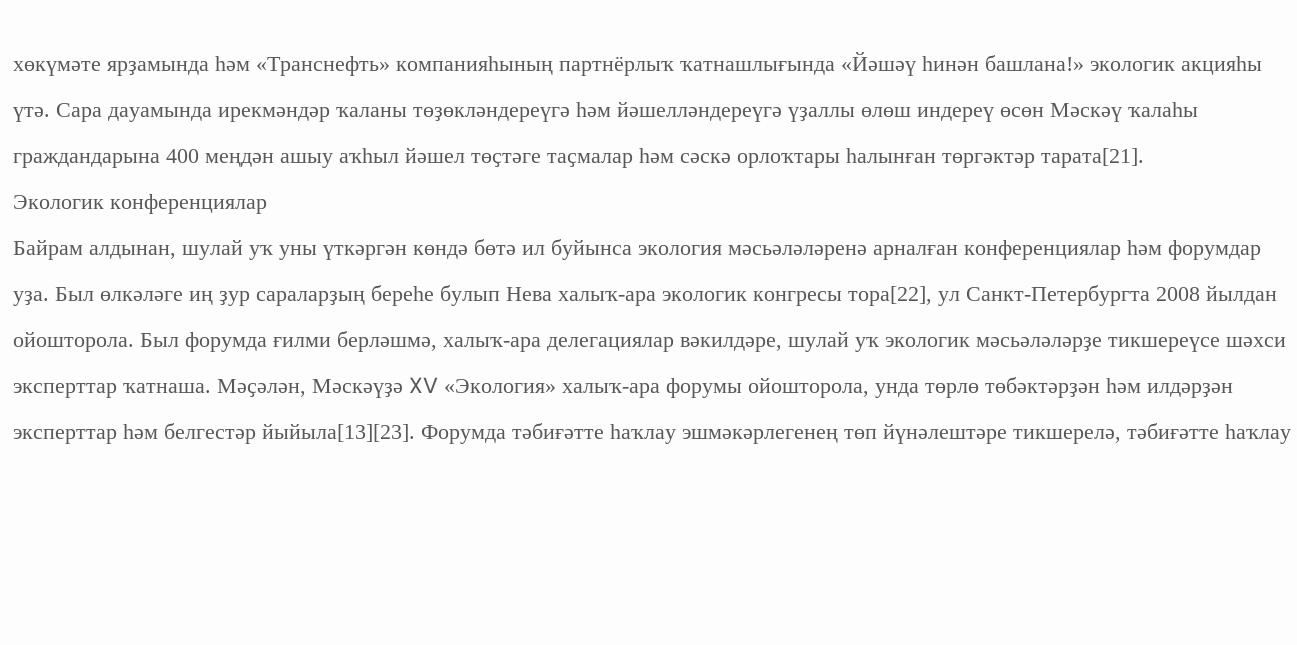хөкүмәте ярҙамында һәм «Транснефть» компанияһының партнёрлыҡ ҡатнашлығында «Йәшәү һинән башлана!» экологик акцияһы үтә. Сара дауамында ирекмәндәр ҡаланы төҙөкләндереүгә һәм йәшелләндереүгә үҙаллы өлөш индереү өсөн Мәскәү ҡалаһы граждандарына 400 меңдән ашыу аҡһыл йәшел төҫтәге таҫмалар һәм сәскә орлоҡтары һалынған төргәктәр тарата[21].
Экологик конференциялар
Байрам алдынан, шулай уҡ уны үткәргән көндә бөтә ил буйынса экология мәсьәләләренә арналған конференциялар һәм форумдар уҙа. Был өлкәләге иң ҙур сараларҙың береһе булып Нева халыҡ-ара экологик конгресы тора[22], ул Санкт-Петербургта 2008 йылдан ойошторола. Был форумда ғилми берләшмә, халыҡ-ара делегациялар вәкилдәре, шулай уҡ экологик мәсьәләләрҙе тикшереүсе шәхси эксперттар ҡатнаша. Мәҫәлән, Мәскәүҙә XV «Экология» халыҡ-ара форумы ойошторола, унда төрлө төбәктәрҙән һәм илдәрҙән эксперттар һәм белгестәр йыйыла[13][23]. Форумда тәбиғәтте һаҡлау эшмәкәрлегенең төп йүнәлештәре тикшерелә, тәбиғәтте һаҡлау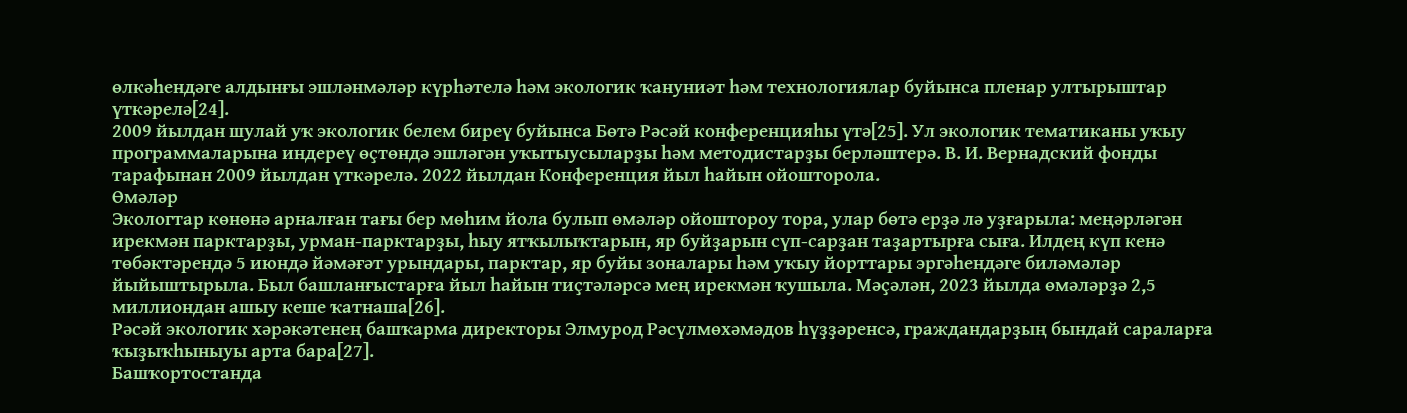өлкәһендәге алдынғы эшләнмәләр күрһәтелә һәм экологик ҡануниәт һәм технологиялар буйынса пленар ултырыштар үткәрелә[24].
2009 йылдан шулай уҡ экологик белем биреү буйынса Бөтә Рәсәй конференцияһы үтә[25]. Ул экологик тематиканы уҡыу программаларына индереү өҫтөндә эшләгән уҡытыусыларҙы һәм методистарҙы берләштерә. В. И. Вернадский фонды тарафынан 2009 йылдан үткәрелә. 2022 йылдан Конференция йыл һайын ойошторола.
Өмәләр
Экологтар көнөнә арналған тағы бер мөһим йола булып өмәләр ойоштороу тора, улар бөтә ерҙә лә уҙғарыла: меңәрләгән ирекмән парктарҙы, урман-парктарҙы, һыу ятҡылыҡтарын, яр буйҙарын сүп-сарҙан таҙартырға сыға. Илдең күп кенә төбәктәрендә 5 июндә йәмәғәт урындары, парктар, яр буйы зоналары һәм уҡыу йорттары эргәһендәге биләмәләр йыйыштырыла. Был башланғыстарға йыл һайын тиҫтәләрсә мең ирекмән ҡушыла. Мәҫәлән, 2023 йылда өмәләрҙә 2,5 миллиондан ашыу кеше ҡатнаша[26].
Рәсәй экологик хәрәкәтенең башҡарма директоры Элмурод Рәсүлмөхәмәдов һүҙҙәренсә, граждандарҙың бындай сараларға ҡыҙыҡһыныуы арта бара[27].
Башҡортостанда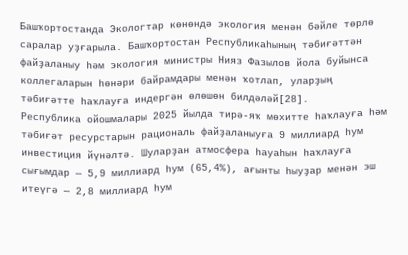Башҡортостанда Экологтар көнөндә экология менән бәйле төрлө саралар уҙғарыла. Башҡортостан Республикаһының тәбиғәттән файҙаланыу һәм экология министры Нияз Фазылов йола буйынса коллегаларын һөнәри байрамдары менән ҡотлап, уларҙың тәбиғәтте һаҡлауға индергән өлөшөн билдәләй[28].
Республика ойошмалары 2025 йылда тирә-яҡ мөхитте һаҡлауға һәм тәбиғәт ресурстарын рациональ файҙаланыуға 9 миллиард һум инвестиция йүнәлтә. Шуларҙан атмосфера һауаһын һаҡлауға сығымдар — 5,9 миллиард һум (65,4%), ағынты һыуҙар менән эш итеүгә — 2,8 миллиард һум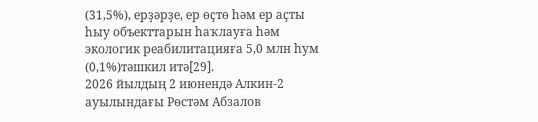(31,5%), ерҙәрҙе, ер өҫтө һәм ер аҫты һыу объекттарын һаҡлауға һәм экологик реабилитацияға 5,0 млн һум (0,1%)тәшкил итә[29].
2026 йылдың 2 июнендә Алкин-2 ауылындағы Рөстәм Абзалов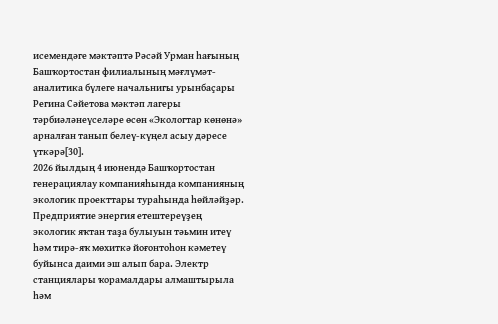исемендәге мәктәптә Рәсәй Урман һағының Башҡортостан филиалының мәғлүмәт-аналитика бүлеге начальнигы урынбаҫары Регина Сәйетова мәктәп лагеры тәрбиәләнеүселәре өсөн «Экологтар көнөнә» арналған танып белеү-күңел асыу дәресе үткәрә[30].
2026 йылдың 4 июнендә Башҡортостан генерациялау компанияһында компанияның экологик проекттары тураһында һөйләйҙәр. Предприятие энергия етештереүҙең экологик яҡтан таҙа булыуын тәьмин итеү һәм тирә-яҡ мөхиткә йоғонтоһон кәметеү буйынса даими эш алып бара. Электр станциялары ҡорамалдары алмаштырыла һәм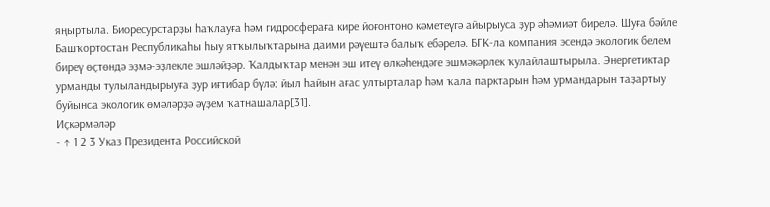яңыртыла. Биоресурстарҙы һаҡлауға һәм гидросфераға кире йоғонтоно кәметеүгә айырыуса ҙур әһәмиәт бирелә. Шуға бәйле Башҡортостан Республикаһы һыу ятҡылыҡтарына даими рәүештә балыҡ ебәрелә. БГК-ла компания эсендә экологик белем биреү өҫтөндә эҙмә-эҙлекле эшләйҙәр. Ҡалдыҡтар менән эш итеү өлкәһендәге эшмәкәрлек ҡулайлаштырыла. Энергетиктар урманды тулыландырыуға ҙур иғтибар бүлә: йыл һайын ағас ултырталар һәм ҡала парктарын һәм урмандарын таҙартыу буйынса экологик өмәләрҙә әүҙем ҡатнашалар[31].
Иҫкәрмәләр
- ↑ 1 2 3 Указ Президента Российской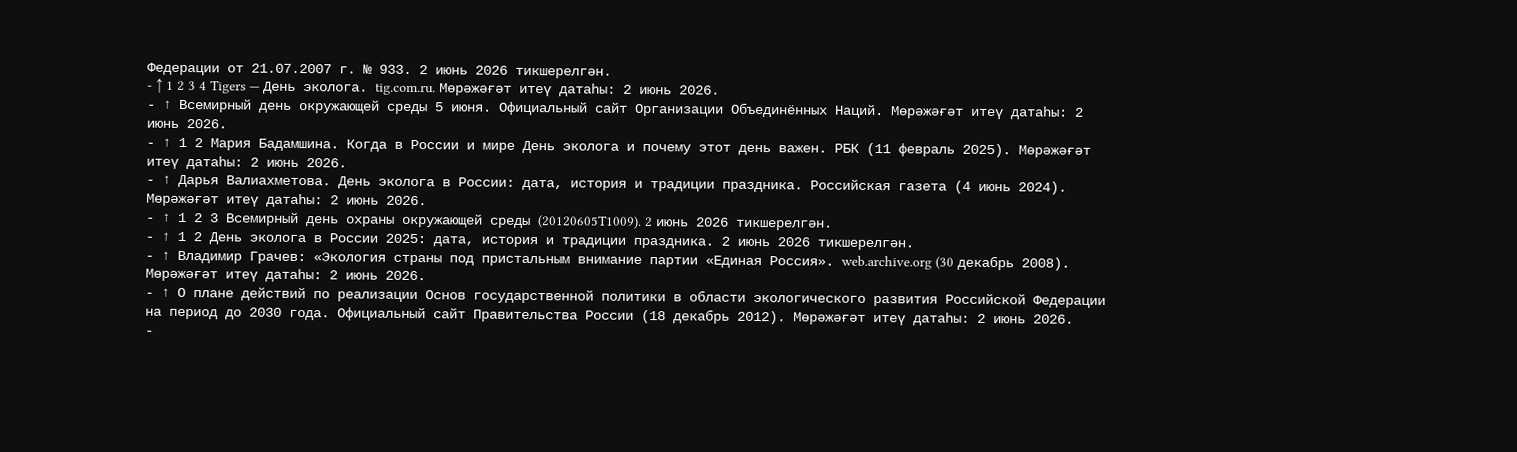Федерации от 21.07.2007 г. № 933. 2 июнь 2026 тикшерелгән.
- ↑ 1 2 3 4 Tigers — День эколога. tig.com.ru. Мөрәжәғәт итеү датаһы: 2 июнь 2026.
- ↑ Всемирный день окружающей среды 5 июня. Официальный сайт Организации Объединённых Наций. Мөрәжәғәт итеү датаһы: 2 июнь 2026.
- ↑ 1 2 Мария Бадамшина. Когда в России и мире День эколога и почему этот день важен. РБК (11 февраль 2025). Мөрәжәғәт итеү датаһы: 2 июнь 2026.
- ↑ Дарья Валиахметова. День эколога в России: дата, история и традиции праздника. Российская газета (4 июнь 2024). Мөрәжәғәт итеү датаһы: 2 июнь 2026.
- ↑ 1 2 3 Всемирный день охраны окружающей среды (20120605T1009). 2 июнь 2026 тикшерелгән.
- ↑ 1 2 День эколога в России 2025: дата, история и традиции праздника. 2 июнь 2026 тикшерелгән.
- ↑ Владимир Грачев: «Экология страны под пристальным внимание партии «Единая Россия». web.archive.org (30 декабрь 2008). Мөрәжәғәт итеү датаһы: 2 июнь 2026.
- ↑ О плане действий по реализации Основ государственной политики в области экологического развития Российской Федерации на период до 2030 года. Официальный сайт Правительства России (18 декабрь 2012). Мөрәжәғәт итеү датаһы: 2 июнь 2026.
-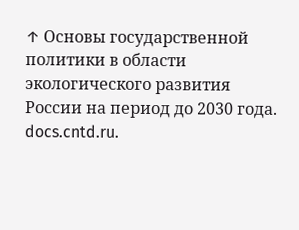↑ Основы государственной политики в области экологического развития России на период до 2030 года. docs.cntd.ru.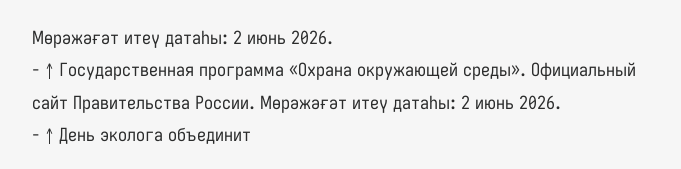Мөрәжәғәт итеү датаһы: 2 июнь 2026.
- ↑ Государственная программа «Охрана окружающей среды». Официальный сайт Правительства России. Мөрәжәғәт итеү датаһы: 2 июнь 2026.
- ↑ День эколога объединит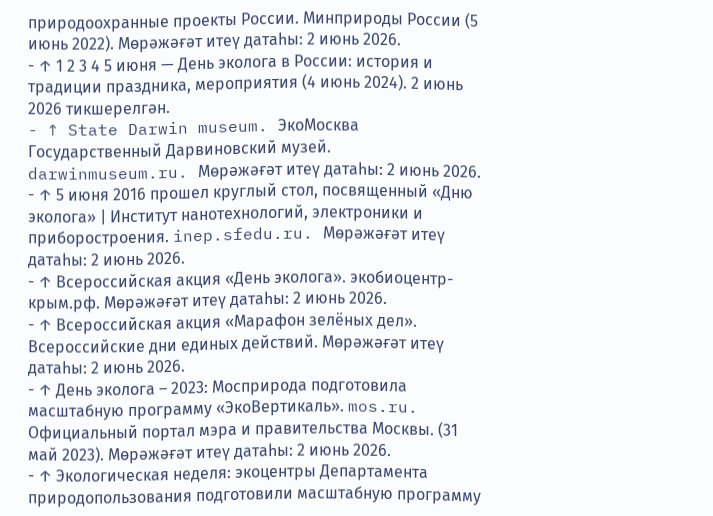природоохранные проекты России. Минприроды России (5 июнь 2022). Мөрәжәғәт итеү датаһы: 2 июнь 2026.
- ↑ 1 2 3 4 5 июня — День эколога в России: история и традиции праздника, мероприятия (4 июнь 2024). 2 июнь 2026 тикшерелгән.
- ↑ State Darwin museum. ЭкоМосква Государственный Дарвиновский музей. darwinmuseum.ru. Мөрәжәғәт итеү датаһы: 2 июнь 2026.
- ↑ 5 июня 2016 прошел круглый стол, посвященный «Дню эколога» | Институт нанотехнологий, электроники и приборостроения. inep.sfedu.ru. Мөрәжәғәт итеү датаһы: 2 июнь 2026.
- ↑ Всероссийская акция «День эколога». экобиоцентр-крым.рф. Мөрәжәғәт итеү датаһы: 2 июнь 2026.
- ↑ Всероссийская акция «Марафон зелёных дел». Всероссийские дни единых действий. Мөрәжәғәт итеү датаһы: 2 июнь 2026.
- ↑ День эколога – 2023: Мосприрода подготовила масштабную программу «ЭкоВертикаль». mos.ru. Официальный портал мэра и правительства Москвы. (31 май 2023). Мөрәжәғәт итеү датаһы: 2 июнь 2026.
- ↑ Экологическая неделя: экоцентры Департамента природопользования подготовили масштабную программу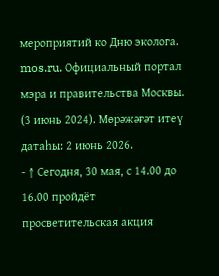мероприятий ко Дню эколога. mos.ru. Официальный портал мэра и правительства Москвы. (3 июнь 2024). Мөрәжәғәт итеү датаһы: 2 июнь 2026.
- ↑ Сегодня, 30 мая, с 14.00 до 16.00 пройдёт просветительская акция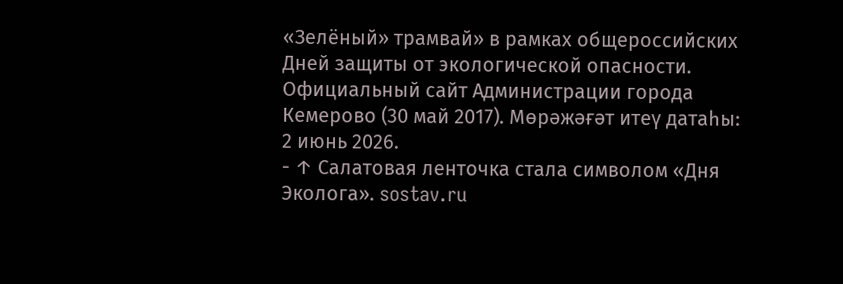«Зелёный» трамвай» в рамках общероссийских Дней защиты от экологической опасности. Официальный сайт Администрации города Кемерово (30 май 2017). Мөрәжәғәт итеү датаһы: 2 июнь 2026.
- ↑ Салатовая ленточка стала символом «Дня Эколога». sostav.ru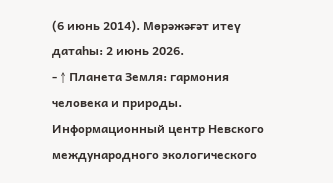(6 июнь 2014). Мөрәжәғәт итеү датаһы: 2 июнь 2026.
- ↑ Планета Земля: гармония человека и природы. Информационный центр Невского международного экологического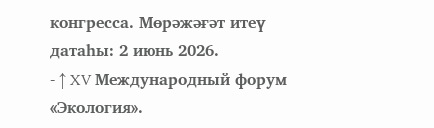конгресса. Мөрәжәғәт итеү датаһы: 2 июнь 2026.
- ↑ XV Международный форум «Экология».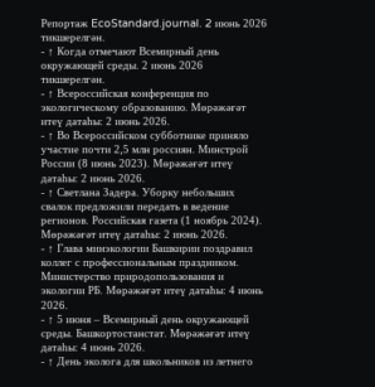Репортаж EcoStandard.journal. 2 июнь 2026 тикшерелгән.
- ↑ Когда отмечают Всемирный день окружающей среды. 2 июнь 2026 тикшерелгән.
- ↑ Всероссийская конференция по экологическому образованию. Мөрәжәғәт итеү датаһы: 2 июнь 2026.
- ↑ Во Всероссийском субботнике приняло участие почти 2,5 млн россиян. Минстрой России (8 июнь 2023). Мөрәжәғәт итеү датаһы: 2 июнь 2026.
- ↑ Светлана Задера. Уборку небольших свалок предложили передать в ведение регионов. Российская газета (1 ноябрь 2024). Мөрәжәғәт итеү датаһы: 2 июнь 2026.
- ↑ Глава минэкологии Башкирии поздравил коллег с профессиональным праздником. Министерство природопользования и экологии РБ. Мөрәжәғәт итеү датаһы: 4 июнь 2026.
- ↑ 5 июня – Всемирный день окружающей среды. Башкортостанстат. Мөрәжәғәт итеү датаһы: 4 июнь 2026.
- ↑ День эколога для школьников из летнего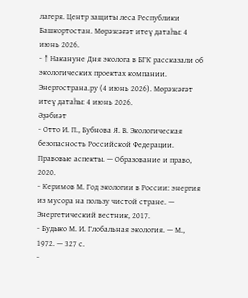лагеря. Центр защиты леса Республики Башкортостан. Мөрәжәғәт итеү датаһы: 4 июнь 2026.
- ↑ Накануне Дня эколога в БГК рассказали об экологических проектах компании. Энергострана.ру (4 июнь 2026). Мөрәжәғәт итеү датаһы: 4 июнь 2026.
Әҙәбиәт
- Отто И. П., Бубнова Я. В. Экологическая безопасность Российской Федерации. Правовые аспекты. — Образование и право, 2020.
- Керимов М. Год экологии в России: энергия из мусора на пользу чистой стране. — Энергетический вестник, 2017.
- Будыко М. И. Глобальная экология. — М., 1972. — 327 с.
-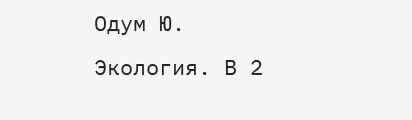Одум Ю. Экология. В 2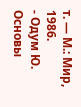т. — М.: Мир, 1986.
- Одум Ю. Основы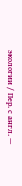экологии / Пер. с англ. —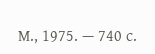М., 1975. — 740 с.